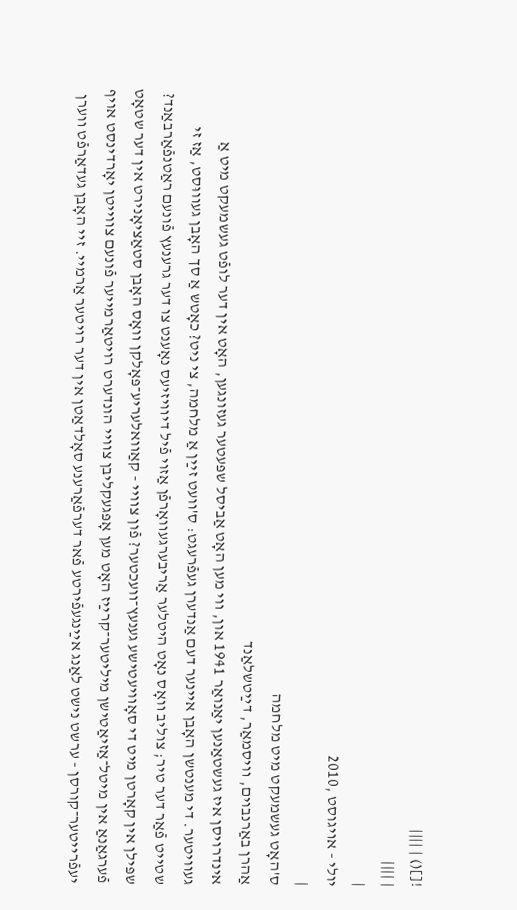![]() | ||||
| ||||
|
יולי - אױגוסט ,2010
|
ס'האָט געשמעקט מיט מלחמה
אַהרן באַרנבוים, װיסמאַר, דײַטשלאַנד
אינדרויסן איז געשטאַנען יאַנואַר 1941 און, װי מען האָט אַביסל שפּעטער געזונגען, האָט אין דער לופֿט געשמעקט מיט אַ געװיטער. די מענטשן האָבן איינער דעם אַנדערן געפֿרעגט: ס'װעט זײַן אַ מלחמה, צי ניט? כאָטש אַ סך האָבן געװוּסט, אַז זי שטייט פֿאַר דער טיר; צוליב װאָס נאָט היטלער אַריבערגעװאָרפֿן אַזוי פֿיל דיװיזיעס נאָענט צו דער גרענעץ פֿונעם ראַטנפֿאַרבאַנד? שפּילן אין קאָרטן מיט די סאָװיעטישע גענעץ־װעכטער? פֿון צװײ - קאַװאלעריע־פּאָלקן װאָס האָבן סטאַציאָנירט אין דער שטאָט פֿערגאַנאַ אין מיטל־אַזיאַטישן מיליטער־קרײַז האָט מען אָפּגעקליבן צװײ הונדערט רויטאַרמייער פֿונעם צװײטן יאָרדינסט אויף יעפֿרייטער־קורסן - ערשט נישט לאַנג אײַנגעפֿירטע פֿאר דערפֿאַרענע סאָלדאַטן אין דער רויטער אַרמײ. זײ האָבן געדאַרפֿט װערן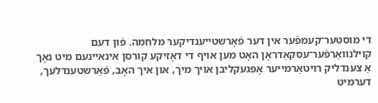די מוסטער־קעמפֿער אין דער פֿאָרשטייענדיקער מלחמה. פֿון דעם קוילנװאַרפֿער־עסקאַדראָן האָט מען אויף די דאָזיקע קורסן אינאיינעם מיט נאָך אַ צענדליק רויטאַרמייער אָפּגעקליבן אויך מיך, און איך האָב, פֿאַרשטענדלעך, דערמיט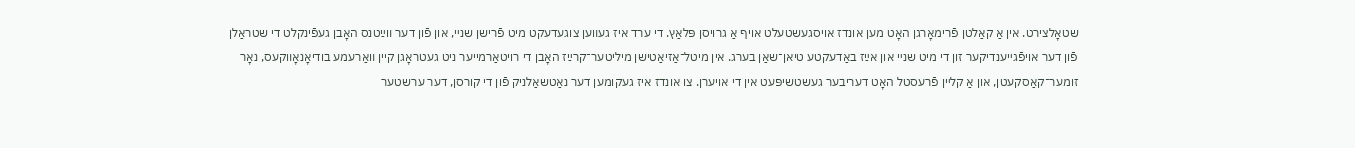שטאָלצירט. אין אַ קאַלטן פֿרימאָרגן האָט מען אונדז אויסגעשטעלט אויף אַ גרויסן פּלאַץ. די ערד איז געװען צוגעדעקט מיט פֿרישן שנײ, און פֿון דער װײַטנס האָבן געפֿינקלט די שטראַלן פֿון דער אויפֿגײענדיקער זון די מיט שנײ און אײַז באַדעקטע טיאן־שאַן בערג. אין מיטל־אַזיאַטישן מיליטער־קרײַז האָבן די רויטאַרמייער ניט געטראָגן קיין װאַרעמע בודיאָנאָװקעס, נאָר זומער־קאַסקעטן, און אַ קלײן פֿרעסטל האָט דעריבער געשטשיפּעט אין די אויערן. צו אונדז איז געקומען דער נאַטשאַלניק פֿון די קורסן, דער ערשטער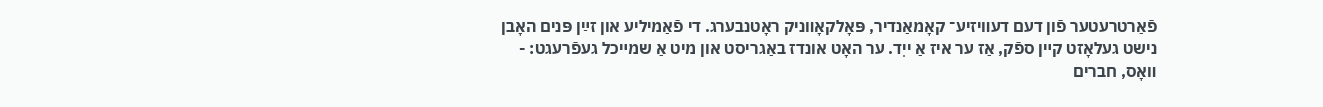פֿאַרטרעטער פֿון דעם דעװיזיע־ קאָמאַנדיר, פּאָלקאָװניק ראָטנבערג. די פֿאַמיליע און זײַן פּנים האָבן נישט געלאָזט קײן ספֿק, אַז ער איז אַ ייִד. ער האָט אונדז באַגריסט און מיט אַ שמײכל געפֿרעגט: - װאָס, חברים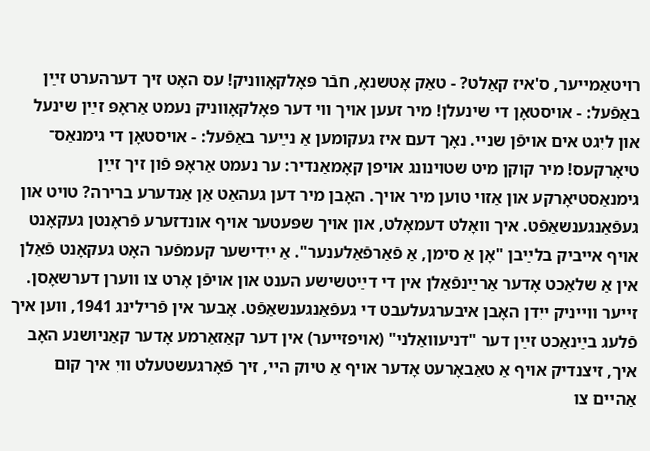רויטאַמײער, ס'איז קאַלט? - טאַק אָטשנאָ, חבֿר פּאָלקאָװניק! עס האָט זיך דערהערט זײַן באַפֿעל: - אויסטאָן די שינעלן! מיר זעען אויך װי דער פּאָלקאָװניק נעמט אַראָפּ זײַן שינעל און ליִגט אים אויפֿן שנײ. נאָך דעם איז געקומען אַ נײַער באַפֿעל: - אויסטאָן די גימנאַס־ טיאָרקעס! מיר קוקן מיט שטוינונג אויפן קאָמאַנדיר: ער נעמט אַראָפּ פֿון זיך זײַן גימנאַסטיאָרקע און אַזוי טוען מיר אויך. האָבן מיר דען געהאַט אַן אַנדערע ברירה? טויט און געפֿאַנגענשאַפֿט. איך װאָלט דעמאָלט, און אויך שפּעטער אויף אונדזערע פֿראָנטן געקאָנט אויף אייביק בלײַבן "אָן אַ סימן, אַ פֿאַרפֿאַלענער". אַ ייִדישער קעמפֿער האָט געקאָנט פֿאַלן אין אַ שלאַכט אָדער אַרײַנפֿאַלן אין די דײַטשישע הענט און אויפֿן אָרט צו װערן דערשאָסן. זײער װײניק ייִדן האָבן איבערגעלעבט די געפֿאַנגענשאַפֿט. אָבער אין פֿרילינג 1941, װען איך פֿלעג בײַנאַכט זײַן דער "דניעװאַלני" (אויפזייער) אין דער קאַזאַרמע אָדער קאַניושנע האָב איך, זיצנדיק אויף אַ טאַבאָרעט אָדער אויף אַ טיוק הײ, זיך פֿאָרגעשטעלט װיִ איך קום אַהײם צו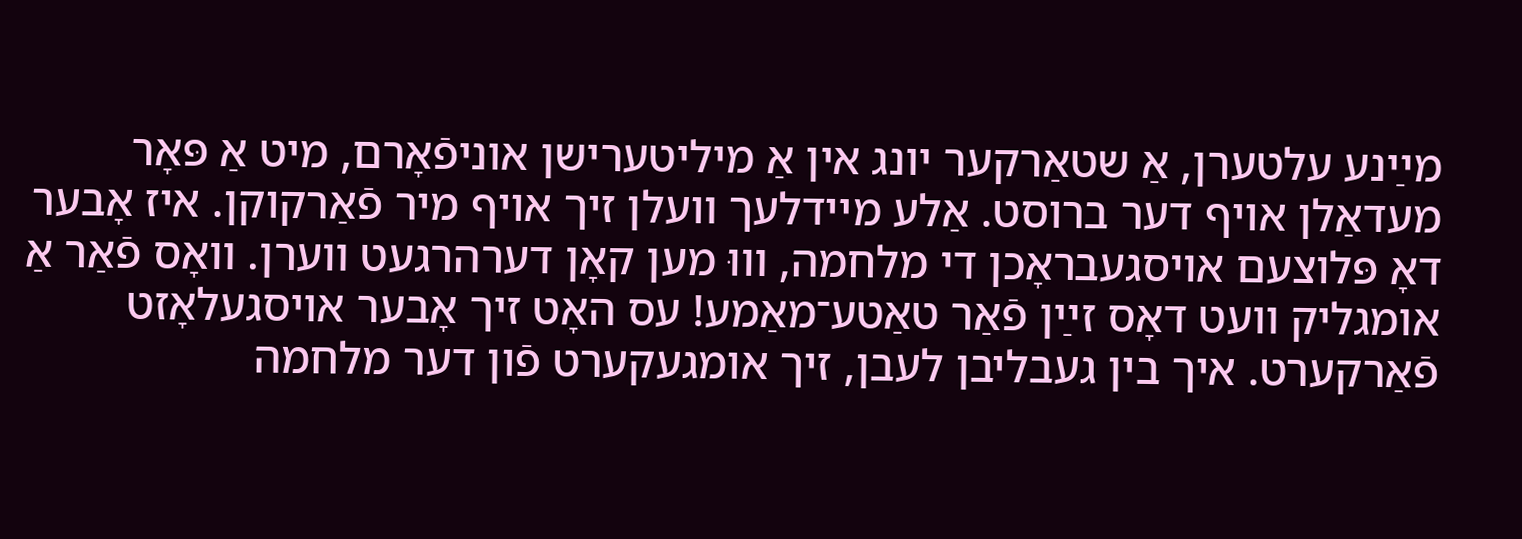מײַנע עלטערן, אַ שטאַרקער יונג אין אַ מיליטערישן אוניפֿאָרם, מיט אַ פּאָר מעדאַלן אויף דער ברוסט. אַלע מײדלעך װעלן זיך אויף מיר פֿאַרקוקן. איז אָבער דאָ פּלוצעם אויסגעבראָכן די מלחמה, װוּ מען קאָן דערהרגעט װערן. װאָס פֿאַר אַ אומגליק װעט דאָס זײַן פֿאַר טאַטע־מאַמע! עס האָט זיך אָבער אויסגעלאָזט פֿאַרקערט. איך בין געבליבן לעבן, זיך אומגעקערט פֿון דער מלחמה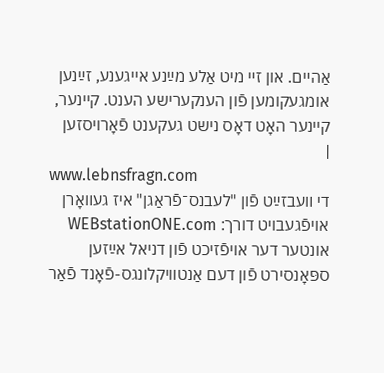אַהײם. און זײ מיט אַלע מײַנע אייגענע, זײַנען אומגעקומען פֿון הענקערישע הענט. קיינער, קיינער האָט דאָס נישט געקענט פֿאָרויסזען
|
www.lebnsfragn.com
די װעבזײַט פֿון "לעבנס־פֿראַגן" איז געװאָרן אויפֿגעבויט דורך: WEBstationONE.com
אונטער דער אויפֿזיכט פֿון דניאל אײַזען
ספּאָנסירט פֿון דעם אַנטװיקלונגס-פֿאָנד פֿאַר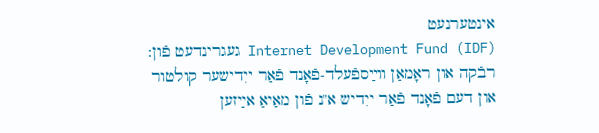אינטערנעט
Internet Development Fund (IDF) געגרינדעט פֿון:
רבֿקה און ראָמאַן װײַספֿעלד-פֿאָנד פֿאַר ייִדישער קולטור
און דעם פֿאָנד פֿאַר ייִדיש א"נ פֿון מאַיאַ אײַזען